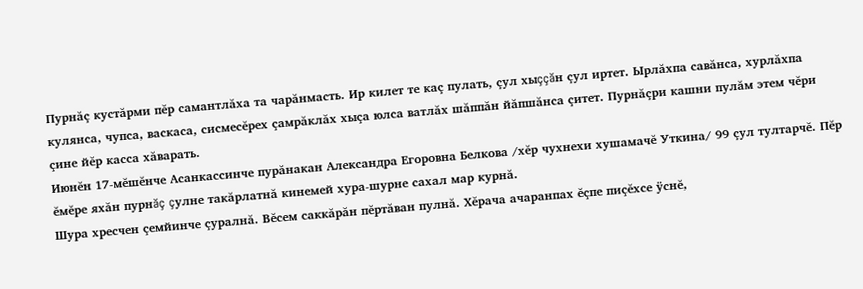Пурнăç кустăрми пĕр самантлăха та чарăнмасть. Ир килет те каç пулать, çул хыççăн çул иртет. Ырлăхпа савăнса, хурлăхпа кулянса, чупса, васкаса, сисмесĕрех çамрăклăх хыçа юлса ватлăх шăппăн йăпшăнса çитет. Пурнăçри кашни пулăм этем чĕри çине йĕр касса хăварать.
Июнĕн 17-мĕшĕнче Асанкассинче пурăнакан Александра Егоровна Белкова /хĕр чухнехи хушамачĕ Уткина/ 99 çул тултарчĕ. Пĕр ĕмĕре яхăн пурнăç çулне такăрлатнă кинемей хура-шурне сахал мар курнă.
Шура хресчен çемйинче çуралнă. Вĕсем саккăрăн пĕртăван пулнă. Хĕрача ачаранпах ĕçпе пиçĕхсе ÿснĕ,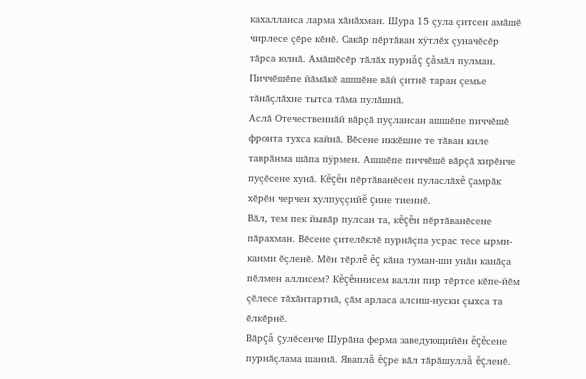кахалланса ларма хăнăхман. Шура 15 çула çитсен амăшĕ чирлесе çĕре кĕнĕ. Сакăр пĕртăван хÿтлĕх çуначĕсĕр тăрса юлнă. Амăшĕсĕр тăлăх пурнăç çăмăл пулман. Пиччĕшĕпе йăмăкĕ ашшĕне вăй çитнĕ таран çемье тăнăçлăхне тытса тăма пулăшнă.
Аслă Отечественнăй вăрçă пуçлансан ашшĕпе пиччĕшĕ фронта тухса кайнă. Вĕсене иккĕшне те тăван киле таврăнма шăпа пÿрмен. Ашшĕпе пиччĕшĕ вăрçă хирĕнче пуçĕсене хунă. Кĕçĕн пĕртăванĕсен пуласлăхĕ çамрăк хĕрĕн черчен хулпуççийĕ çине тиеннĕ.
Вăл, тем пек йывăр пулсан та, кĕçĕн пĕртăванĕсене пăрахман. Вĕсене çителĕклĕ пурнăçпа усрас тесе ырми-канми ĕçленĕ. Мĕн тĕрлĕ ĕç кăна туман-ши унăн канăçа пĕлмен аллисем? Кĕçĕннисем валли пир тĕртсе кĕпе-йĕм çĕлесе тăхăнтартнă, çăм арласа алсиш-нуски çыхса та ĕлкĕрнĕ.
Вăрçă çулĕсенче Шурăна ферма заведующийĕн ĕçĕсене пурнăçлама шаннă. Яваплă ĕçре вăл тăрăшуллă ĕçленĕ.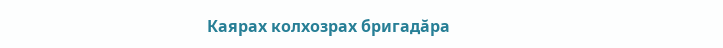Каярах колхозрах бригадăра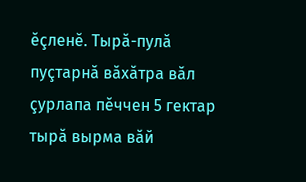ĕçленĕ. Тырă-пулă пуçтарнă вăхăтра вăл çурлапа пĕччен 5 гектар тырă вырма вăй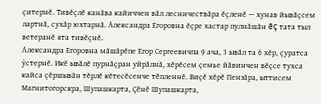çитернĕ. Тивĕçлĕ канăва кайиччен вăл лесничествăра ĕçленĕ — хунав йывăçсем лартнă, сухăр юхтарнă. Александра Егоровна ĕçре хастар пулнăшăн ĕç тата тыл ветеранĕ ята тивĕçнĕ.
Александра Егоровна мăшăрĕпе Егор Сергеевичпа 9 ача, 3 ывăл та 6 хĕр, çуратса ÿстернĕ. Икĕ ывăлĕ пурнăçран уйрăлнă, хĕрĕсем çемье йăвинчен вĕçсе тухса кайса çĕршывăн тĕрлĕ кĕтесĕсенче тĕпленнĕ. Виçĕ хĕрĕ Пензăра, ыттисем Магнитогорскра, Шупашкарта, Çĕнĕ Шупашкарта,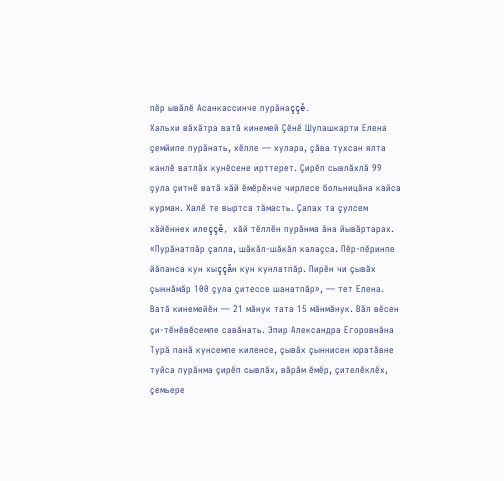пĕр ывăлĕ Асанкассинче пурăнаççĕ.
Хальхи вăхăтра ватă кинемей Çĕнĕ Шупашкарти Елена çемйипе пурăнать, хĕлле — хулара, çăва тухсан ялта канлĕ ватлăх кунĕсене ирттерет. Çирĕп сывлăхлă 99 çула çитнĕ ватă хăй ĕмĕрĕнче чирлесе больницăна кайса курман. Халĕ те выртса тăмасть. Çапах та çулсем хăйĕннех илеççĕ, хăй тĕллĕн пурăнма ăна йывăртарах.
«Пурăнатпăр çапла, шăкăл-шăкăл калаçса. Пĕр-пĕринпе йăпанса кун хыççăн кун кунлатпăр. Пирĕн чи çывăх çыннăмăр 100 çула çитессе шанатпăр», — тет Елена.
Ватă кинемейĕн — 21 мăнук тата 15 мăнмăнук. Вăл вĕсен çи-тĕнĕвĕсемпе савăнать. Эпир Александра Егоровнăна Турă панă кунсемпе киленсе, çывăх çыннисен юратăвне туйса пурăнма çирĕп сывлăх, вăрăм ĕмĕр, çителĕклĕх, çемьере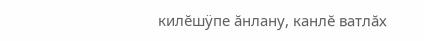килĕшÿпе ăнлану, канлĕ ватлăх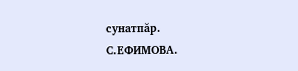сунатпăр.
С.ЕФИМОВА.